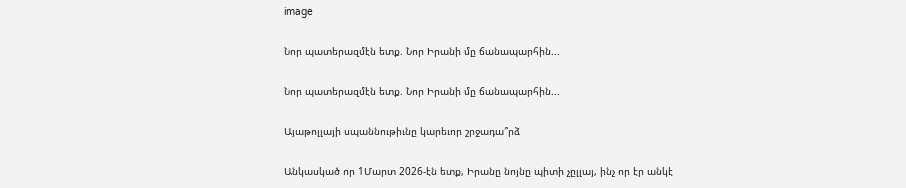image

Նոր պատերազմէն ետք. Նոր Իրանի մը ճանապարհին...

Նոր պատերազմէն ետք. Նոր Իրանի մը ճանապարհին...

Այաթոլլայի սպաննութիւնը կարեւոր շրջադա՞րձ

Անկասկած որ 1Մարտ 2026-էն ետք, Իրանը նոյնը պիտի չըլլայ, ինչ որ էր անկէ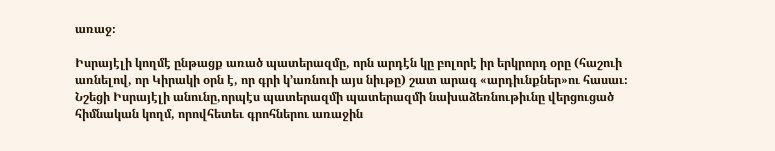առաջ։

Իսրայէլի կողմէ ընթացք առած պատերազմը, որն արդէն կը բոլորէ իր երկրորդ օրը (հաշուի առնելով, որ Կիրակի օրն է, որ գրի կ՚առնուի այս նիւթը) շատ արագ «արդիւնքներ»ու հասաւ։ Նշեցի Իսրայէլի անունը,որպէս պատերազմի պատերազմի նախաձեռնութիւնը վերցուցած հիմնական կողմ, որովհետեւ գրոհներու առաջին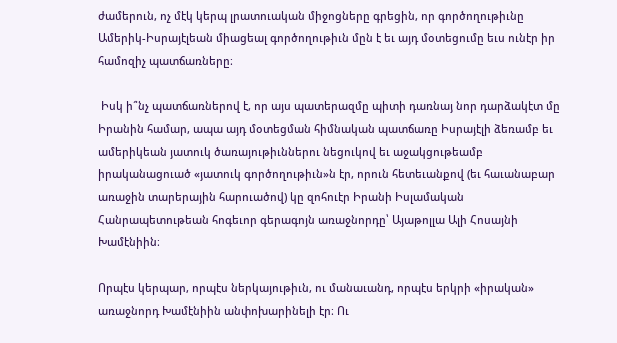ժամերուն, ոչ մէկ կերպ լրատուական միջոցները գրեցին, որ գործողութիւնը Ամերիկ-Իսրայէլեան միացեալ գործողութիւն մըն է եւ այդ մօտեցումը եւս ունէր իր համոզիչ պատճառները։

 Իսկ ի՞նչ պատճառներով է, որ այս պատերազմը պիտի դառնայ նոր դարձակէտ մը Իրանին համար, ապա այդ մօտեցման հիմնական պատճառը Իսրայէլի ձեռամբ եւ ամերիկեան յատուկ ծառայութիւններու նեցուկով եւ աջակցութեամբ իրականացուած «յատուկ գործողութիւն»ն էր, որուն հետեւանքով (եւ հաւանաբար առաջին տարերային հարուածով) կը զոհուէր Իրանի Իսլամական Հանրապետութեան հոգեւոր գերագոյն առաջնորդը՝ Այաթոլլա Ալի Հոսայնի Խամէնիին։

Որպէս կերպար, որպէս ներկայութիւն, ու մանաւանդ, որպէս երկրի «իրական» առաջնորդ Խամէնիին անփոխարինելի էր։ Ու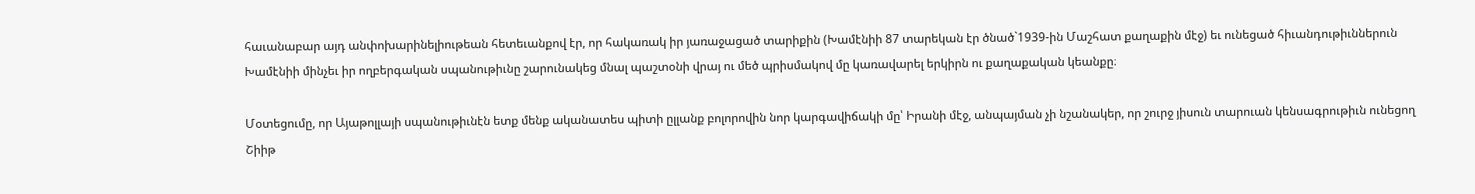հաւանաբար այդ անփոխարինելիութեան հետեւանքով էր, որ հակառակ իր յառաջացած տարիքին (Խամէնիի 87 տարեկան էր ծնած`1939-ին Մաշհատ քաղաքին մէջ) եւ ունեցած հիւանդութիւններուն Խամէնիի մինչեւ իր ողբերգական սպանութիւնը շարունակեց մնալ պաշտօնի վրայ ու մեծ պրիսմակով մը կառավարել երկիրն ու քաղաքական կեանքը։

Մօտեցումը, որ Այաթոլլայի սպանութիւնէն ետք մենք ականատես պիտի ըլլանք բոլորովին նոր կարգավիճակի մը՝ Իրանի մէջ, անպայման չի նշանակեր, որ շուրջ յիսուն տարուան կենսագրութիւն ունեցող Շիիթ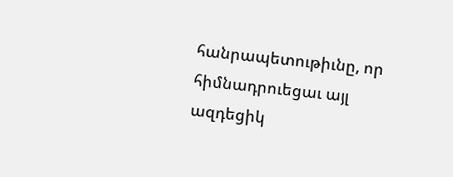հանրապետութիւնը, որ հիմնադրուեցաւ այլ ազդեցիկ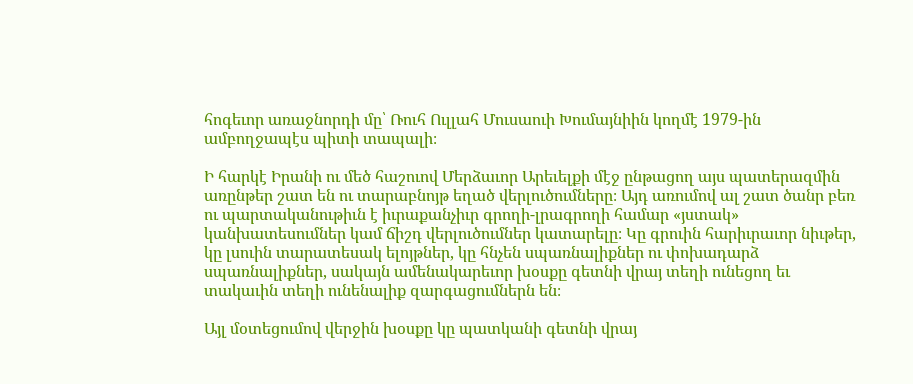հոգեւոր առաջնորդի մը՝ Ռուհ Ուլլահ Մուսաուի Խումայնիին կողմէ 1979-ին ամբողջապէս պիտի տապալի։

Ի հարկէ Իրանի ու մեծ հաշուով Մերձաւոր Արեւելքի մէջ ընթացող այս պատերազմին առընթեր շատ են ու տարաբնոյթ եղած վերլուծումները։ Այդ առումով ալ շատ ծանր բեռ ու պարտականութիւն է իւրաքանչիւր գրողի-լրագրողի համար «յստակ» կանխատեսումներ կամ ճիշդ վերլուծումներ կատարելը։ Կը գրուին հարիւրաւոր նիւթեր, կը լսուին տարատեսակ ելոյթներ, կը հնչեն սպառնալիքներ ու փոխադարձ սպառնալիքներ, սակայն ամենակարեւոր խօսքը գետնի վրայ տեղի ունեցող եւ տակաւին տեղի ունենալիք զարգացումներն են։

Այլ մօտեցումով վերջին խօսքը կը պատկանի գետնի վրայ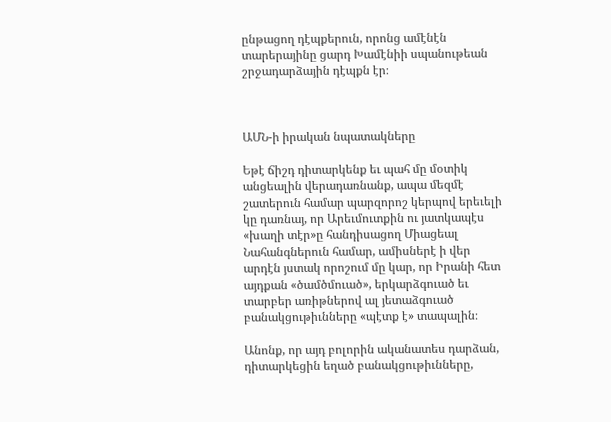ընթացող դէպքերուն, որոնց ամէնէն տարերայինը ցարդ Խամէնիի սպանութեան շրջադարձային դէպքն էր։



ԱՄՆ-ի իրական նպատակները

Եթէ ճիշդ դիտարկենք եւ պահ մը մօտիկ անցեալին վերադառնանք, ապա մեզմէ շատերուն համար պարզորոշ կերպով երեւելի կը դառնայ, որ Արեւմուտքին ու յատկապէս «խաղի տէր»ը հանդիսացող Միացեալ Նահանգներուն համար, ամիսներէ ի վեր արդէն յստակ որոշում մը կար, որ Իրանի հետ այդքան «ծամծմուած», երկարձգուած եւ տարբեր առիթներով ալ յետաձգուած բանակցութիւնները «պէտք է» տապալին։

Անոնք, որ այդ բոլորին ականատես դարձան, դիտարկեցին եղած բանակցութիւնները,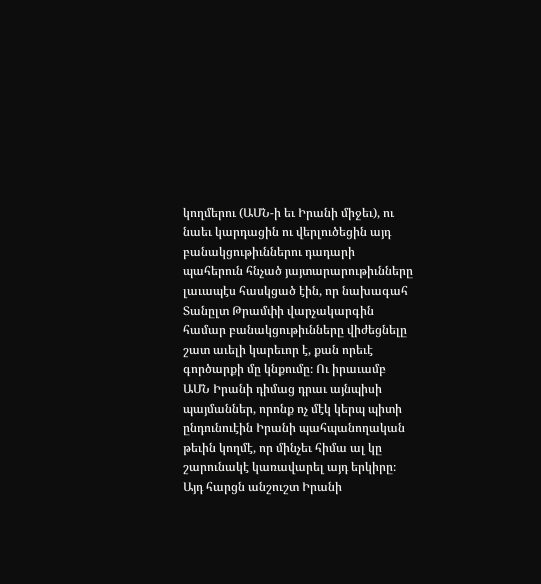կողմերու (ԱՄՆ-ի եւ Իրանի միջեւ), ու նաեւ կարդացին ու վերլուծեցին այդ բանակցութիւններու դադարի պահերուն հնչած յայտարարութիւնները լաւապէս հասկցած էին, որ նախագահ Տանըլտ Թրամփի վարչակարգին համար բանակցութիւնները վիժեցնելը շատ աւելի կարեւոր է, քան որեւէ գործարքի մը կնքումը։ Ու իրաւամբ ԱՄՆ Իրանի դիմաց դրաւ այնպիսի պայմաններ, որոնք ոչ մէկ կերպ պիտի ընդունուէին Իրանի պահպանողական թեւին կողմէ, որ մինչեւ հիմա ալ կը շարունակէ կառավարել այդ երկիրը։ Այդ հարցն անշուշտ Իրանի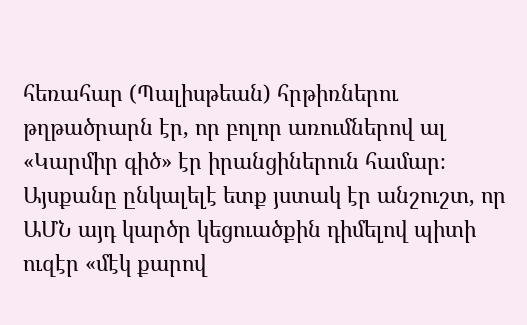հեռահար (Պալիսթեան) հրթիռներու թղթածրարն էր, որ բոլոր առումներով ալ «Կարմիր գիծ» էր իրանցիներուն համար։ Այսքանը ընկալելէ ետք յստակ էր անշուշտ, որ ԱՄՆ այդ կարծր կեցուածքին դիմելով պիտի ուզէր «մէկ քարով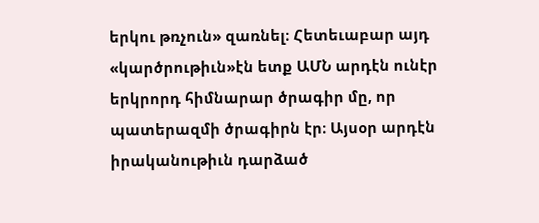երկու թռչուն» զառնել։ Հետեւաբար այդ «կարծրութիւն»էն ետք ԱՄՆ արդէն ունէր երկրորդ հիմնարար ծրագիր մը, որ պատերազմի ծրագիրն էր։ Այսօր արդէն իրականութիւն դարձած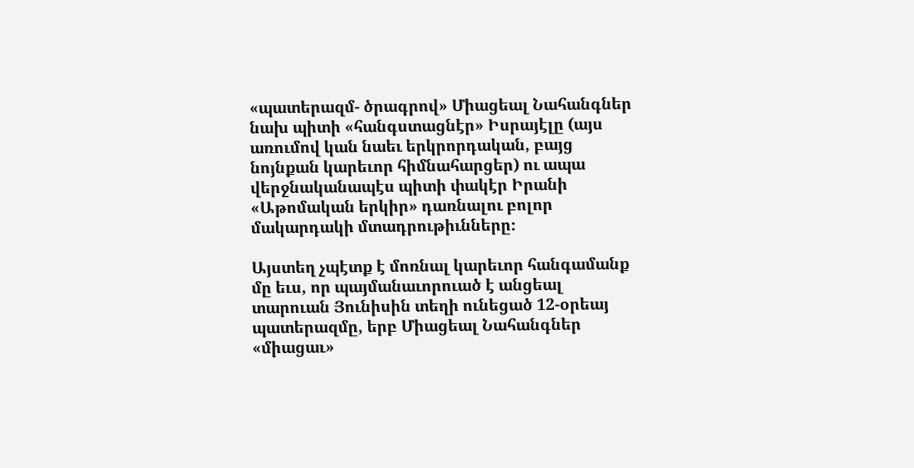«պատերազմ- ծրագրով» Միացեալ Նահանգներ նախ պիտի «հանգստացնէր» Իսրայէլը (այս առումով կան նաեւ երկրորդական, բայց նոյնքան կարեւոր հիմնահարցեր) ու ապա վերջնականապէս պիտի փակէր Իրանի «Աթոմական երկիր» դառնալու բոլոր մակարդակի մտադրութիւնները։

Այստեղ չպէտք է մոռնալ կարեւոր հանգամանք մը եւս, որ պայմանաւորուած է անցեալ տարուան Յունիսին տեղի ունեցած 12-օրեայ պատերազմը, երբ Միացեալ Նահանգներ «միացաւ»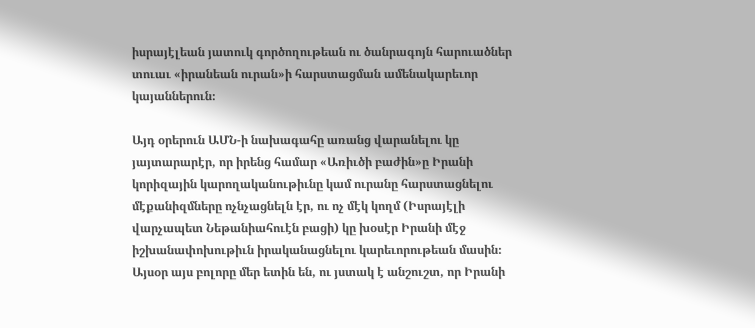իսրայէլեան յատուկ գործողութեան ու ծանրագոյն հարուածներ տուաւ «իրանեան ուրան»ի հարստացման ամենակարեւոր կայաններուն։

Այդ օրերուն ԱՄՆ-ի նախագահը առանց վարանելու կը յայտարարէր, որ իրենց համար «Առիւծի բաժին»ը Իրանի կորիզային կարողականութիւնը կամ ուրանը հարստացնելու մէքանիզմները ոչնչացնելն էր, ու ոչ մէկ կողմ (Իսրայէլի վարչապետ Նեթանիահուէն բացի) կը խօսէր Իրանի մէջ իշխանափոխութիւն իրականացնելու կարեւորութեան մասին։
Այսօր այս բոլորը մեր ետին են, ու յստակ է անշուշտ, որ Իրանի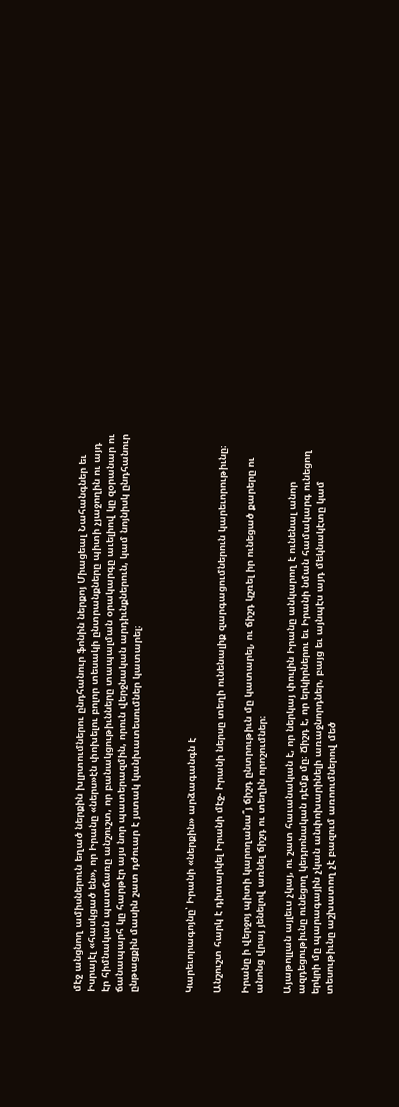մէջ անցնող ամիսներուն եղած ներքին խլրտումներու ընդհանուր ֆոնին ներքոյ Միացեալ Նահանգներ եւ Իսրայէլ «հասկցած են», որ Իրանը «ներս»էն փոխելու բոլոր տեսակի ընտրանքները պիտի չյաջողին ու այդ էր հիմնական պատճառը անշուշտ, որ բանակցութիւնները տապալման օրակարգը աւելիով կը զօրանար ու ճանապարհ կը հարթէր այս նոր պատերազմին, որուն վերջնական արդիւնքներուն, կամ նոյնիսկ ընդհանուր ընթացքին մասին շատ դժուար է յստակ կանխատեսումներ կատարել։



Կարեւորագոյնը՝ Իրանի «ներքին» արձագանգն է

Անշուշտ հարկ է դիտարկել Իրանի մէջ- Իրանի ներսը տեղի ունենալիք զարգացումներուն կարեւորութիւնը։

Իրանը ի վերջոյ պիտի կարողանա՞յ ճիշդ ընտրութիւն մը կատարել, ու ճիշդ կշռել իր ունեցած քարերը ու անոնց վրայ յենելով առնել ճիշդ ու տեղին որոշումներ։

Այաթոլլան այլեւս չկայ, ու շատ հաւանական է, որ ներկայ փուլին Իրանը անկարող է ունենալ անոր ազդեցութիւնը ունեցող կեդրոնական դէմք մը։ Ճիշդ է, որ երկիրներու եւ Իրանի նման համակարգ ունեցող երկրի մը պարագային չկան անփոխարինելի առաջնորդներ, բայց եւ այնպէս այդ մեկնակէտը կամ տեսութիւնը աշխատող չէ բազում առոումներով մեծ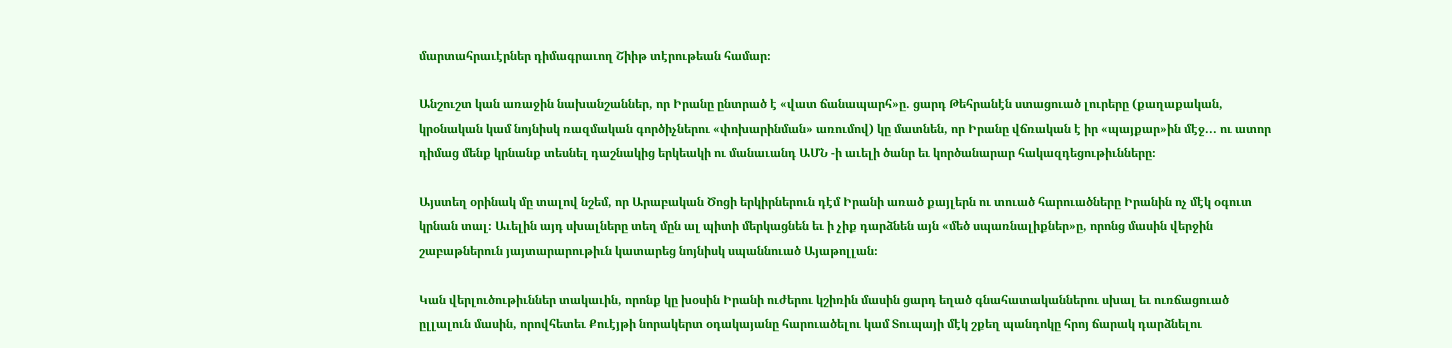մարտահրաւէրներ դիմագրաւող Շիիթ տէրութեան համար։

Անշուշտ կան առաջին նախանշաններ, որ Իրանը ընտրած է «վատ ճանապարհ»ը. ցարդ Թեհրանէն ստացուած լուրերը (քաղաքական, կրօնական կամ նոյնիսկ ռազմական գործիչներու «փոխարինման» առումով) կը մատնեն, որ Իրանը վճռական է իր «պայքար»ին մէջ... ու ատոր դիմաց մենք կրնանք տեսնել դաշնակից երկեակի ու մանաւանդ ԱՄՆ -ի աւելի ծանր եւ կործանարար հակազդեցութիւնները։

Այստեղ օրինակ մը տալով նշեմ, որ Արաբական Ծոցի երկիրներուն դէմ Իրանի առած քայլերն ու տուած հարուածները Իրանին ոչ մէկ օգուտ կրնան տալ։ Աւելին այդ սխալները տեղ մըն ալ պիտի մերկացնեն եւ ի չիք դարձնեն այն «մեծ սպառնալիքներ»ը, որոնց մասին վերջին շաբաթներուն յայտարարութիւն կատարեց նոյնիսկ սպաննուած Այաթոլլան։

Կան վերլուծութիւններ տակաւին, որոնք կը խօսին Իրանի ուժերու կշիռին մասին ցարդ եղած գնահատականներու սխալ եւ ուռճացուած ըլլալուն մասին, որովհետեւ Քուէյթի նորակերտ օդակայանը հարուածելու կամ Տուպայի մէկ շքեղ պանդոկը հրոյ ճարակ դարձնելու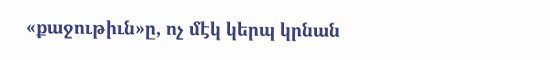«քաջութիւն»ը, ոչ մէկ կերպ կրնան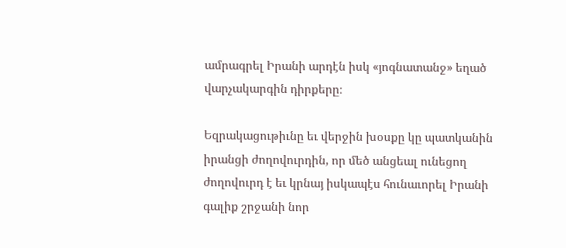ամրագրել Իրանի արդէն իսկ «յոգնատանջ» եղած վարչակարգին դիրքերը։

Եզրակացութիւնը եւ վերջին խօսքը կը պատկանին իրանցի ժողովուրդին, որ մեծ անցեալ ունեցող ժողովուրդ է եւ կրնայ իսկապէս հունաւորել Իրանի գալիք շրջանի նոր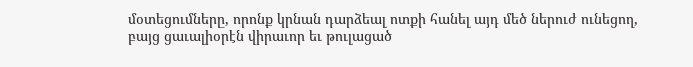մօտեցումները, որոնք կրնան դարձեալ ոտքի հանել այդ մեծ ներուժ ունեցող, բայց ցաւալիօրէն վիրաւոր եւ թուլացած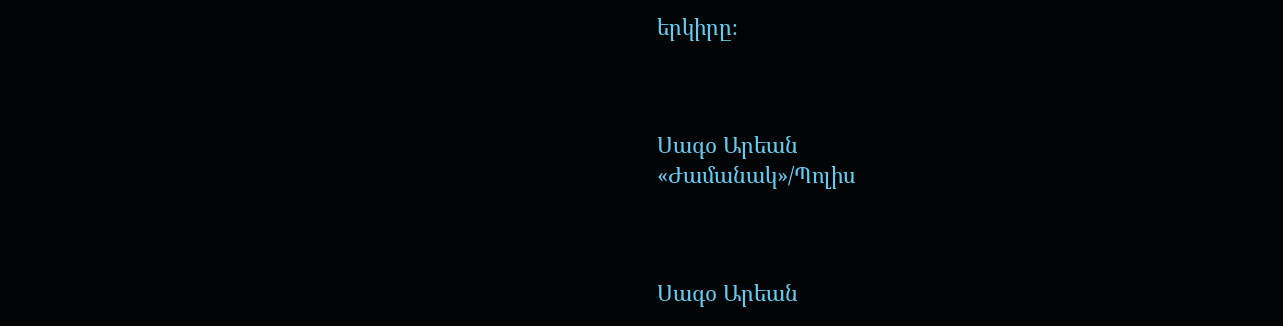երկիրը։



Սագօ Արեան
«Ժամանակ»/Պոլիս



Սագօ Արեան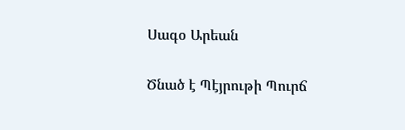Սագօ Արեան

Ծնած է Պէյրութի Պուրճ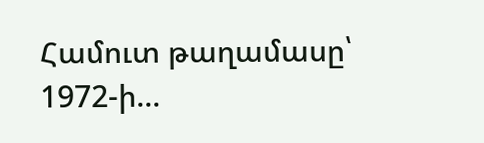Համուտ թաղամասը՝ 1972-ի...